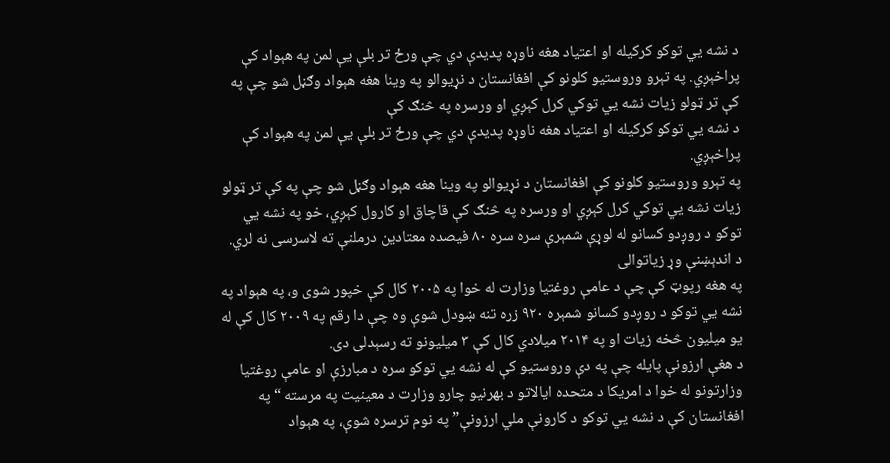د نشه يي توكو كركيله او اعتياد هغه ناوړه پديدې دي چې ورځ تر بلې يې لمن په هېواد كې پراخېږي. په تېرو وروستیو كلونو کې افغانستان د نړیوالو په وینا هغه هېواد وګڼل شو چې په کې تر ټولو زیات نشه یي توکي کرل کېږي او ورسره په څنګ كې
د نشه يي توكو كركيله او اعتياد هغه ناوړه پديدې دي چې ورځ تر بلې يې لمن په هېواد كې پراخېږي.
په تېرو وروستیو كلونو کې افغانستان د نړیوالو په وینا هغه هېواد وګڼل شو چې په کې تر ټولو زیات نشه یي توکي کرل کېږي او ورسره په څنګ كې قاچاق او کارول کېږي، خو په نشه يي توكو د روږدو كسانو له لوړې شمېرې سره سره ۸۰ فيصده معتادين درملنې ته لاسرسى نه لري.
د اندېښنې وړ زياتوالى
په هغه رپوټ كې چې د عامې روغتيا وزارت له خوا په ۲۰۰۵ كال كې خپور شوى و، په هېواد په نشه يي توكو د روږدو كسانو شمېره ۹۲۰ زره تنه ښودل شوې وه چې دا رقم په ۲۰۰۹ كال كې له يو ميليون څخه زيات او په ۲۰۱۴ ميلادي كال كې ۳ ميليونو ته رسېدلى دى.
د هغې ارزونې پايله چې په دې وروستيو كې له نشه يي توكو سره د مبارزې او عامې روغتيا وزارتونو له خوا د امريكا د متحده ايالاتو د بهرنيو چارو وزارت د معينيت په مرسته “په افغانستان كې د نشه يي توكو د كارونې ملي ارزونې” په نوم ترسره شوې، په هېواد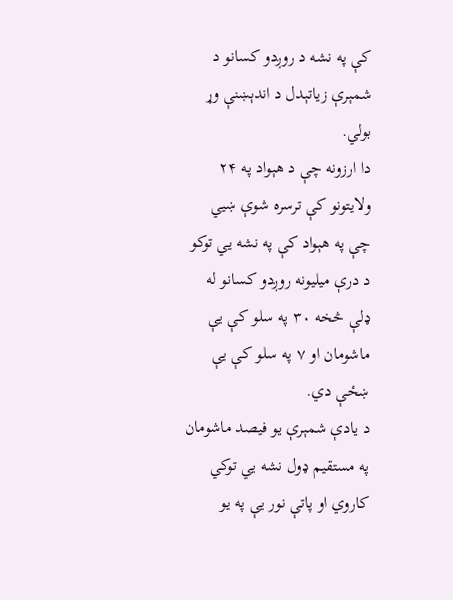كې په نشه د روږدو كسانو د شمېرې زياتېدل د اندېښنې وړ بولي.
دا ارزونه چې د هېواد په ۲۴ ولايتونو كې ترسره شوې ښيي چې په هېواد كې په نشه يي توكو د درې ميليونه روږدو كسانو له ډلې څخه ۳۰ په سلو كې يې ماشومان او ۷ په سلو كې يې ښځې دي.
د يادې شمېرې يو فيصد ماشومان په مستقيم ډول نشه يي توكي كاروي او پاتې نور يې په يو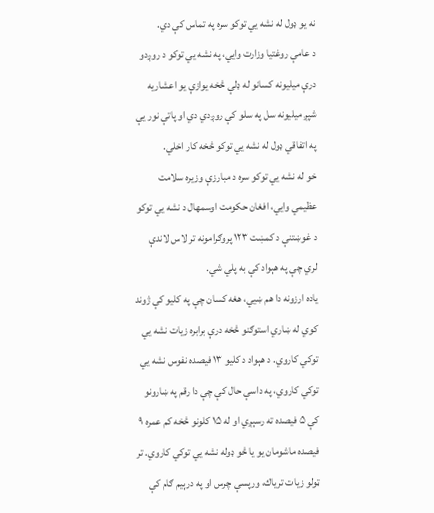نه يو ډول له نشه يي توكو سره په تماس كې دي.
د عامې روغتيا وزارت وايي، په نشه يي توكو د روږدو درې ميليونه كسانو له ډلې څخه يوازې يو اعشاريه شپږ ميليونه سل په سلو كې روږدي دي او پاتې نور يې په اتفاقي ډول له نشه يي توكو څخه كار اخلي.
خو له نشه يي توكو سره د مبارزې وزيره سلامت عظيمي وايي، افغان حكومت اوسمهال د نشه يي توكو د غوښتنې د كمښت ۱۲۳ پروګرامونه تر لاس لاندې لري چې په هېواد كې به پلي شي.
ياده ارزونه دا هم ښيي، هغه كسان چې په كليو كې ژوند كوي له ښاري استوګنو څخه درې برابره زيات نشه يي توكي كاروي. د هېواد د كليو ۱۳ فيصده نفوس نشه يي توكي كاروي، په داسې حال كې چې دا رقم په ښارونو كې ۵ فيصده ته رسېږي او له ۱۵ كلونو څخه كم عمره ۹ فيصده ماشومان يو يا څو ډوله نشه يي توكي كاروي. تر ټولو زيات ترياك، ورپسې چرس او په درېيم ګام كې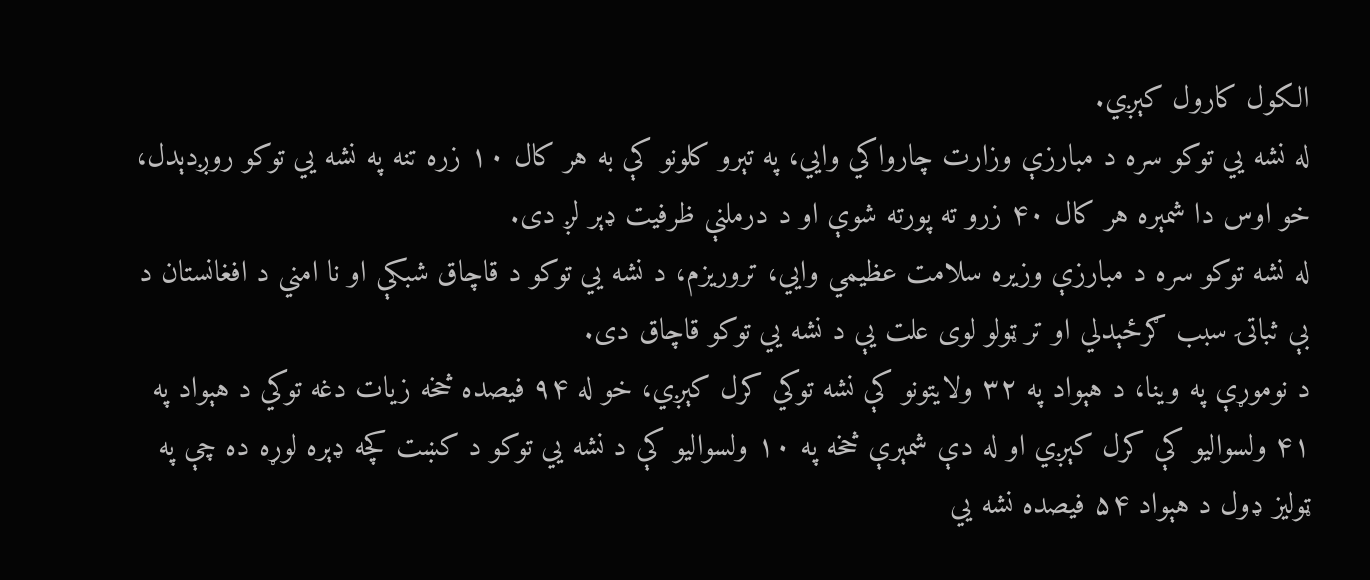الكول كارول كېږي.
له نشه يي توكو سره د مبارزې وزارت چارواكي وايي، په تېرو كلونو كې به هر كال ۱۰ زره تنه په نشه يي توكو روږدېدل، خو اوس دا شمېره هر كال ۴۰ زرو ته پورته شوې او د درملنې ظرفيت ډېر لږ دى.
له نشه توكو سره د مبارزې وزيره سلامت عظیمي وايي، تروريزم، د نشه يي توكو د قاچاق شبكې او نا امني د افغانستان د بې ثباتۍ سبب ګرځېدلي او تر ټولو لوى علت يې د نشه يي توكو قاچاق دى.
د نوموړې په وينا، د هېواد په ۳۲ ولايتونو كې نشه توكي كرل كېږي، خو له ۹۴ فيصده څخه زيات دغه توكي د هېواد په ۴۱ ولسواليو كې كرل كېږي او له دې شمېرې څخه په ۱۰ ولسواليو كې د نشه يي توكو د كښت كچه ډېره لوړه ده چې په ټوليز ډول د هېواد ۵۴ فيصده نشه يي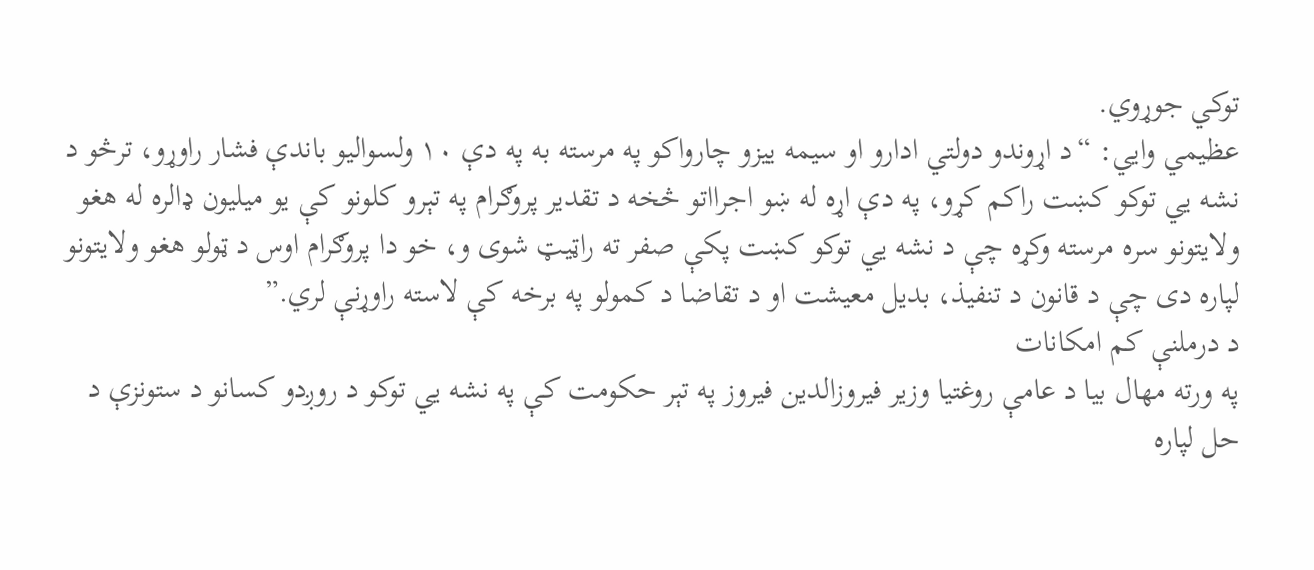توكي جوړوي.
عظيمي وايي: “د اړوندو دولتي ادارو او سيمه ييزو چارواكو په مرسته به په دې ۱۰ ولسواليو باندې فشار راوړو، ترڅو د نشه يي توكو كښت راكم كړو، په دې اړه له ښو اجرااتو څخه د تقدير پروګرام په تېرو كلونو كې يو ميليون ډالره له هغو ولايتونو سره مرسته وكړه چې د نشه يي توكو كښت پكې صفر ته راټيټ شوى و، خو دا پروګرام اوس د ټولو هغو ولايتونو لپاره دى چې د قانون د تنفيذ، بديل معيشت او د تقاضا د كمولو په برخه كې لاسته راوړنې لري.”
د درملنې كم امكانات
په ورته مهال بيا د عامې روغتيا وزير فيروزالدين فيروز په تېر حكومت كې په نشه يي توكو د روږدو كسانو د ستونزې د حل لپاره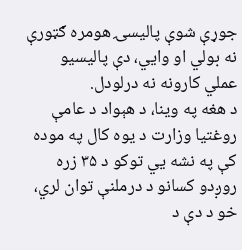جوړې شوې پاليسۍ هومره ګټورې نه بولي او وايي، دې پاليسيو عملي كارونه نه درلودل.
د هغه په وينا، د هېواد د عامې روغتيا وزارت د يوه كال په موده كې په نشه يي توكو د ۳۵ زره روږدو كسانو د درملنې توان لري، خو د دې د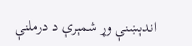اندېښنې وړ شمېرې د درملنې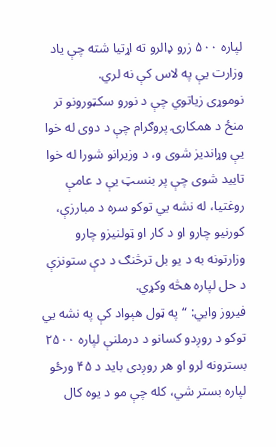لپاره ۵۰۰ زرو ډالرو ته اړتيا شته چې ياد وزارت يې په لاس كې نه لري.
نوموړى زياتوي چې د نورو سكټورونو تر منځ د همكارۍ پروګرام چې د دوى له خوا يې وړانديز شوى و، د وزيرانو شورا له خوا تاييد شوى چې پر بنسټ يې د عامې روغتيا، له نشه يي توكو سره د مبارزې، كورنيو چارو او د كار او ټولنيزو چارو وزارتونه به د يو بل ترڅنګ د دې ستونزې د حل لپاره هڅه وكړي.
فيروز وايي: “په ټول هېواد كې په نشه يي توكو د روږدو كسانو د درملنې لپاره ۲۵۰۰ بسترونه لرو او هر روږدى بايد د ۴۵ ورځو لپاره بستر شي، كله چې مو د يوه كال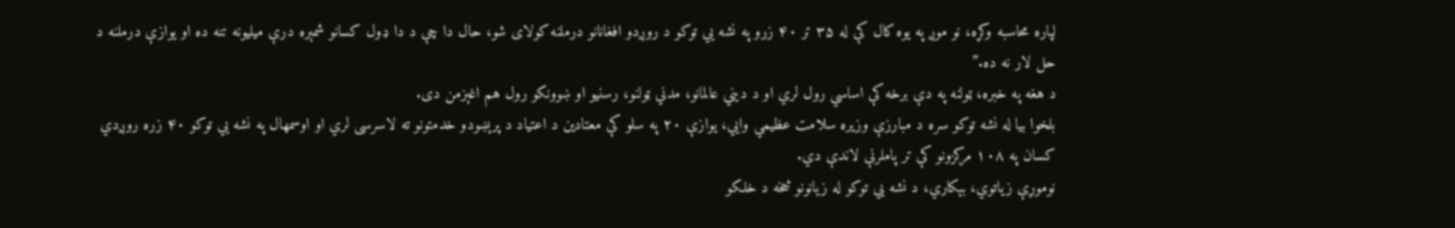لپاره محاسبه وكړه، نو موږ په يوه كال كې له ۳۵ تر ۴۰ زرو په نشه يي توكو د روږدو افغانانو درملنه كولاى شو، حال دا چې د دا ډول كسانو شمېره درې ميليونه تنه ده او يوازې درملنه د حل لار نه ده.”
د هغه په خبره، ټولنه په دې برخه كې اساسي رول لري او د ديني عالمانو، مدني ټولنو، رسنيو او ښوونكو رول هم اغېزمن دى.
بلخوا بيا له نشه توكو سره د مبارزې وزيره سلامت عظيمي وايي، يوازې ۲۰ په سلو كې معتادين د اعتياد د پرېښودو خدمتونو ته لاسرسى لري او اوسمهال په نشه يي توكو ۴۰ زره روږدي كسان په ۱۰۸ مركزونو كې تر پاملرنې لاندې دي.
نوموړې زياتوي، بېكاري، د نشه يي توكو له زيانونو څخه د خلكو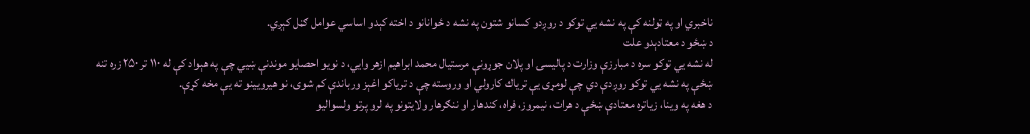ناخبري او په ټولنه كې په نشه يي توكو د روږدو كسانو شتون په نشه د ځوانانو د اخته كېدو اساسي عوامل ګڼل كېږي.
د ښځو د معتادېدو علت
له نشه يي توكو سره د مبارزې وزارت د پاليسۍ او پلان جوړونې مرستيال محمد ابراهيم ازهر وايي، د نويو احصايو موندنې ښيي چې په هېواد كې له ۱۱۰ تر ۲۵۰ زره تنه ښځې په نشه يي توكو روږدې دي چې لومړى يې ترياك كارولي او وروسته چې د ترياكو اغېز ورباندې كم شوى، نو هيرويينو ته يې مخه كړې.
د هغه په وينا، زياتره معتادې ښځې د هرات، نيمروز، فراه، كندهار او ننګرهار ولايتونو په لرو پرتو ولسواليو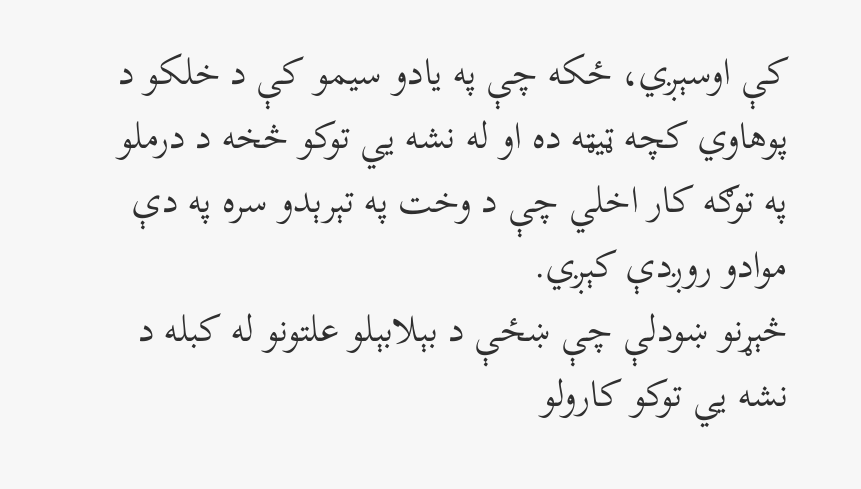كې اوسېږي، ځكه چې په يادو سيمو كې د خلكو د پوهاوي كچه ټيټه ده او له نشه يي توكو څخه د درملو په توګه كار اخلي چې د وخت په تېرېدو سره په دې موادو روږدې كېږي.
څېړنو ښودلې چې ښځې د بېلابېلو علتونو له كبله د نشه يي توكو كارولو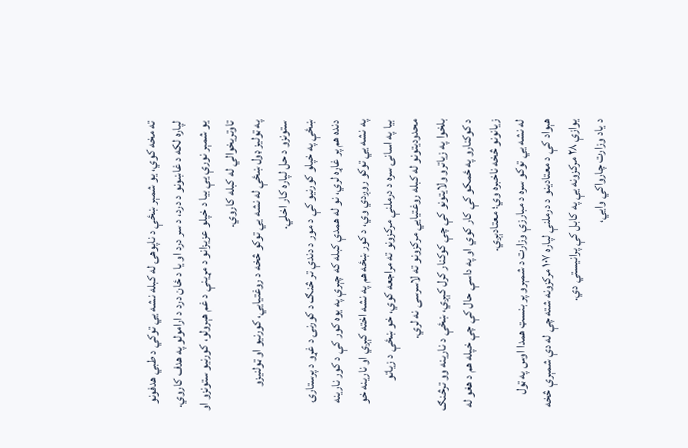ته مخه كوي، يو شمېر ښځې د ناپوهۍ له كبله نشه يي توكي د طبي هدفونو لپاره لكه د غاښونو د درد، د سر درد او يا د ځان درد د ارامولو په هدف كاروي.
يو شمېر نورې يې بيا د خپلو عزيزانو د مړينې د غم هېرولو، كورنيو ستونزو او تاوتريخوالي له كبله كاروي.
په ټوليز ډول ښځې له نشه يي توكو څخه د روغتيايي، كورنيو او ټولنيزو ستونزو د حل لپاره كار اخلي.
ښځې په خپلو كورنيو كې د مور د دندې تر څنګ د كورنۍ د غړو د پرستارۍ دنده هم پر غاړه لري، نو له همدې كبله كه چېرې په يوه كور كې د كور نارينه په نشه يي توكو روږدي وي، د كور ښځه هم په نشه اخته كېږي او نارينه خو بيا په اسانۍ سره د درملنې مركزونو ته مراجعه كوي، خو ښځې د زياتو محدوديتونو له كبله روغتيايي مركزونو ته لاسرسى نه لري.
بلخوا په زياترو ولايتونو كې چې كوكنار كرل كېږي، ښځې د نارينه وو ترڅنګ د كوكنارو په ځمكو كې كار كوي او په داسې حال كې چې خپله هم د هغو له زيانونو څخه ناخبره وي؛ معتادېږي.
له نشه يي توكو سره د مبارزې وزارت د شمېرو پر بنسټ همدا اوس په ټول هېواد كې د معتادينو د درملنې لپاره ۱۰۷ مركزونه شته چې له دې شمېرې څخه يوازې ۲۸ مركزونه يې په كابل كې پرانيستي دي.
د ياد وزارت چارواكي وايي،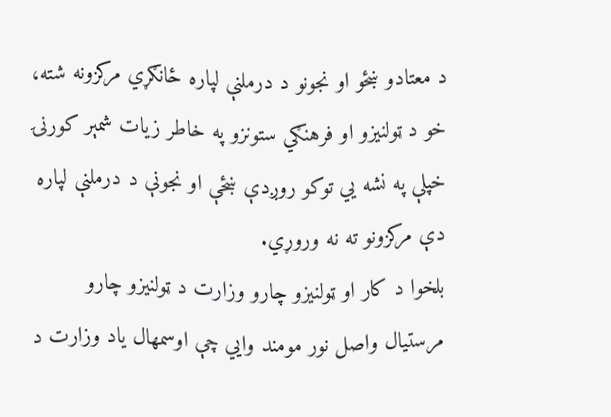د معتادو ښځو او نجونو د درملنې لپاره ځانګړي مركزونه شته، خو د ټولنيزو او فرهنګي ستونزو په خاطر زيات شمېر كورنۍ خپلې په نشه يي توكو روږدې ښځې او نجونې د درملنې لپاره دې مركزونو ته نه وروړي.
بلخوا د كار او ټولنيزو چارو وزارت د ټولنيزو چارو مرستيال واصل نور مومند وايي چې اوسمهال ياد وزارت د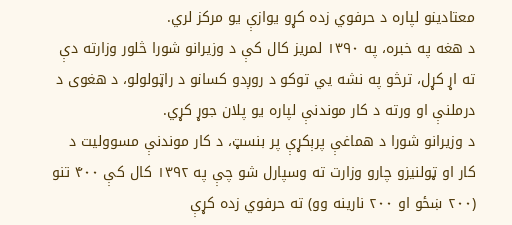معتادينو لپاره د حرفوي زده كړو يوازې يو مركز لري.
د هغه په خبره، په ۱۳۹۰ لمريز كال كې د وزيرانو شورا څلور وزارته دې ته اړ كړل، ترڅو په نشه يي توكو د روږدو كسانو د راټولولو، د هغوى د درملنې او ورته د كار موندنې لپاره يو پلان جوړ كړي.
د وزيرانو شورا د هماغې پرېكړې پر بنسټ، د كار موندنې مسووليت د كار او ټولنيزو چارو وزارت ته وسپارل شو چې په ۱۳۹۲ كال كې ۴۰۰ تنو (۲۰۰ ښځو او ۲۰۰ نارينه وو) ته حرفوي زده كړې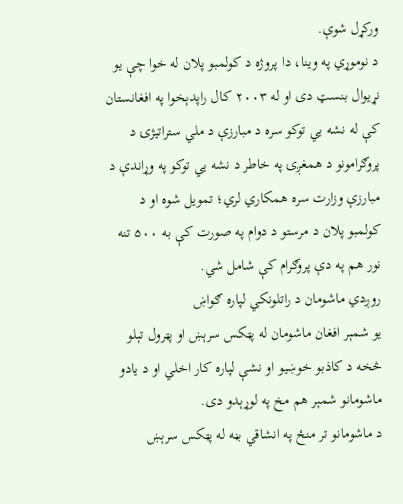وركړل شوې.
د نوموړي په وينا، دا پروژه د كولمبو پلان له خوا چې يو نړيوال بنسټ دى او له ۲۰۰۳ كال راپدېخوا په افغانستان كې له نشه يي توكو سره د مبارزې د ملي ستراتيژۍ د پروګرامونو د همغږۍ په خاطر د نشه يي توكو په وړاندې د مبارزې وزارت سره همكاري لري؛ تمويل شوه او د كولمبو پلان د مرستو د دوام په صورت كې به ۵۰۰ تنه نور هم په دې پروګرام كې شامل شي.
روږدي ماشومان د راتلونكي لپاره ګواښ
يو شمېر افغان ماشومان له پټکس سرېښ او پټرول تېلو څخه د کاذبو خوښيو او نشې لپاره کار اخلي او د يادو ماشومانو شمېر هم مخ په لوړېدو دى.
د ماشومانو تر منځ په انشاقي بڼه له پټکس سرېښ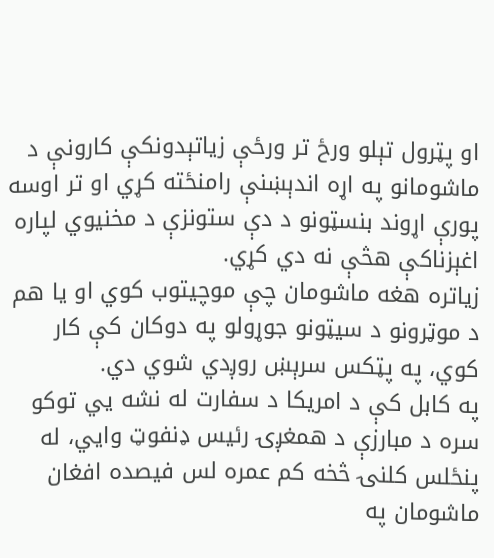او پټرول تېلو ورځ تر ورځې زياتېدونکې کارونې د ماشومانو په اړه اندېښنې رامنځته کړي او تر اوسه پورې اړوند بنسټونو د دې ستونزې د مخنيوي لپاره اغېزناکې هڅې نه دي کړي.
زياتره هغه ماشومان چې موچيتوب كوي او يا هم د موټرونو د سيټونو جوړولو په دوكان كې كار كوي، په پټكس سرېښ روږدي شوي دي.
په كابل كې د امريكا د سفارت له نشه يي توكو سره د مبارزې د همغږۍ رئيس ډنفوټ وايي، له پنځلس كلنۍ څخه كم عمره لس فيصده افغان ماشومان په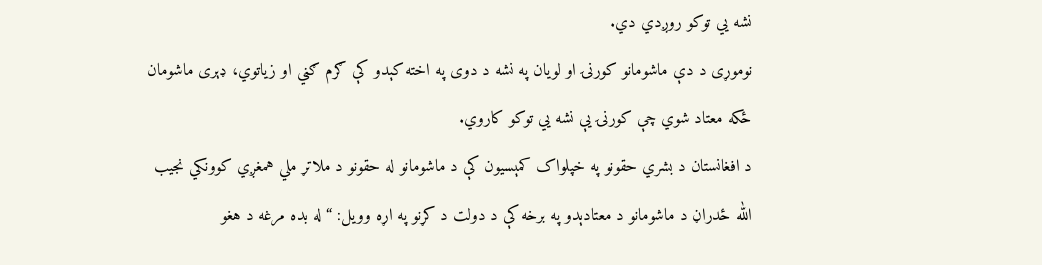نشه يي توكو روږدي دي.
نوموړى د دې ماشومانو كورنۍ او لويان په نشه د دوى په اخته كېدو كې ګرم ګڼي او زياتوي، ډېرى ماشومان ځكه معتاد شوي چې كورنۍ يې نشه يي توكو كاروي.
د افغانستان د بشري حقونو په خپلواک کمېسيون کې د ماشومانو له حقونو د ملاتړ ملي همغږي کوونکي نجيب الله ځدراڼ د ماشومانو د معتادېدو په برخه کې د دولت د کړنو په اړه وويل: “له بده مرغه د هغو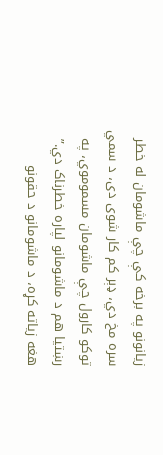زيانونو په برخه کې چې ماشومان له خطر سره مخ دي، ډېر کم کار شوى دى، د سمي توکو کارول چې ماشومان مسموموي، په رښتيا هم د ماشومانو لپاره خطرناک دي.”
هغه زياته کړه، د ماشومانو د حقونو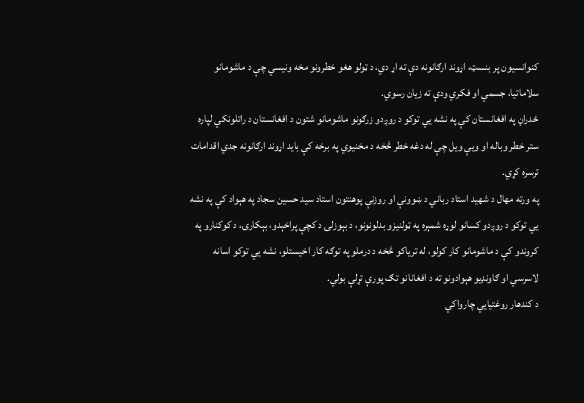کنوانسيون پر بنسټ، اړوند ارګانونه دې ته اړ دي، د ټولو هغو خطرونو مخه ونيسي چې د ماشومانو سلاماتيا، جسمي او فکري ودې ته زيان رسوي.
ځدراڼ په افغانستان کې په نشه يي توکو د روږدو زرګونو ماشومانو شتون د افغانستان د راتلونکي لپاره ستر خطر وباله او ويې ويل چې له دغه خطر څخه د مخنيوي په برخه کې بايد اړوند ارګانونه جدي اقدامات ترسره کړي.
په ورته مهال د شهيد استاد رباني د ښوونې او روزنې پوهنتون استاد سيد حسين سجاد په هېواد كې په نشه يي توكو د روږدو كسانو لوړه شمېره په ټولنيزو بدلونونو، د بېوزلۍ د كچې پراخېدو، بېكارۍ، د كوكنارو په كروندو كې د ماشومانو كار كولو، له ترياكو څخه د درملو په توګه كار اخيستلو، نشه يي توكو اسانه لاسرسي او ګاونډيو هېوادونو ته د افغانانو تګ پورې تړلې بولي.
د كندهار روغتيايي چارواكي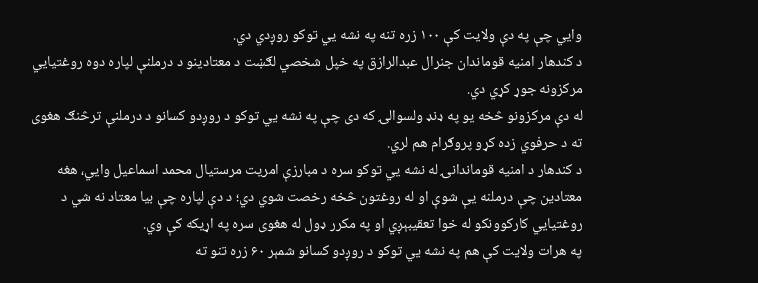وايي چې په دې ولايت كې ۱۰۰ زره تنه په نشه يي توكو روږدي دي.
د كندهار امنيه قوماندان جنرال عبدالرازق په خپل شخصي لګښت د معتادينو د درملنې لپاره دوه روغتيايي مركزونه جوړ كړي دي.
له دې مركزونو څخه يو په ډنډ ولسوالۍ كه دى چې په نشه يي توكو د روږدو كسانو د درملنې ترڅنګ هغوى ته د حرفوي زده كړو پروګرام هم لري.
د كندهار د امنيه قوماندانۍ له نشه يي توكو سره د مبارزې امريت مرستيال محمد اسماعيل وايي، هغه معتادين چې درملنه يې شوې او له روغتون څخه رخصت شوي دي؛ د دې لپاره چې بيا معتاد نه شي د روغتيايي كاركوونكو له خوا تعقيبېږي او په مكرر ډول له هغوى سره په اړيكه كې وي.
په هرات ولايت كې هم په نشه يي توكو د روږدو كسانو شمېر ۶۰ زره تنو ته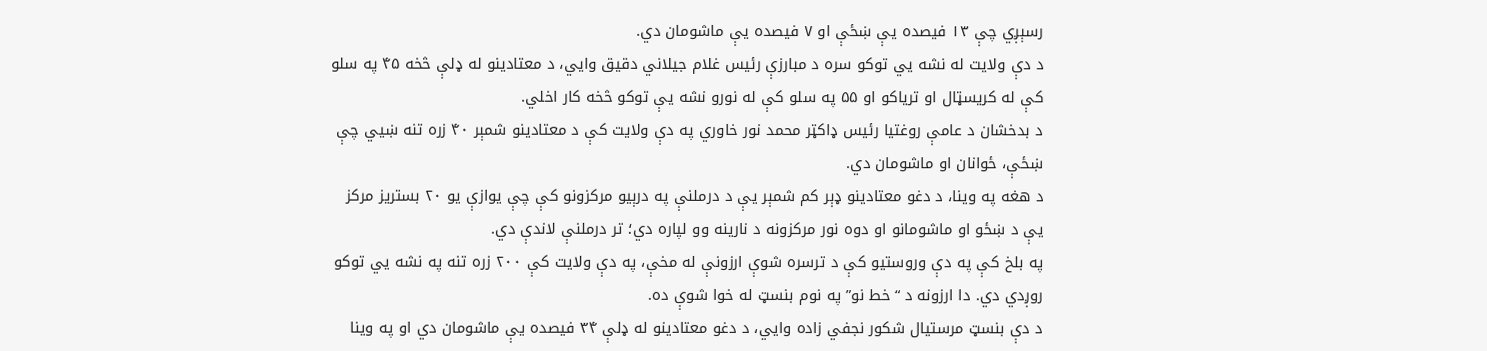رسېږي چې ۱۳ فيصده يې ښځې او ۷ فيصده يې ماشومان دي.
د دې ولايت له نشه يي توكو سره د مبارزې رئيس غلام جیلاني دقیق وايي، د معتادينو له ډلې څخه ۴۵ په سلو كې له كريسټال او ترياكو او ۵۵ په سلو كې له نورو نشه يې توكو څخه كار اخلي.
د بدخشان د عامې روغتيا رئيس ډاكټر محمد نور خاوري په دې ولايت كې د معتادينو شمېر ۴۰ زره تنه ښيي چې ښځې، ځوانان او ماشومان دي.
د هغه په وينا، د دغو معتادينو ډېر كم شمېر يې د درملنې په درېيو مركزونو كې چې يوازې يو ۲۰ بستريز مركز يې د ښځو او ماشومانو او دوه نور مركزونه د نارينه وو لپاره دي؛ تر درملنې لاندې دي.
په بلخ كې په دې وروستيو كې د ترسره شوې ارزونې له مخې، په دې ولايت كې ۲۰۰ زره تنه په نشه يي توكو روږدي دي. دا ارزونه د “خط نو” په نوم بنسټ له خوا شوې ده.
د دې بنسټ مرستيال شكور نجفي زاده وايي، د دغو معتادينو له ډلې ۳۴ فيصده يې ماشومان دي او په وينا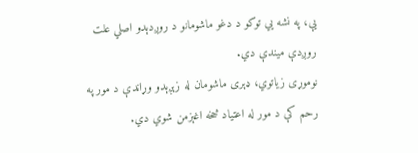يې، په نشه يي توكو د دغو ماشومانو د روږدېدو اصلي علت روږدې ميندې دي.
نوموړى زياتوي، ډېرى ماشومان له زېږېدو وړاندې د مور په رحم كې د مور له اعتياد څخه اغېزمن شوي دي.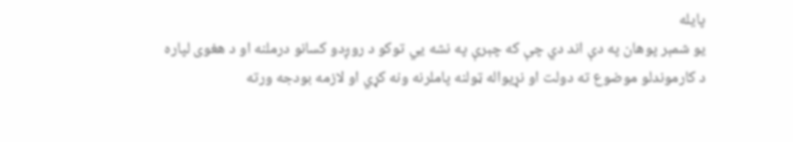پايله
يو شمېر پوهان په دې اند دي چې كه چېرې په نشه يي توكو د روږدو كسانو درملنه او د هغوى لپاره د كارموندلو موضوع ته دولت او نړيواله ټولنه پاملرنه ونه كړي او لازمه بودجه ورته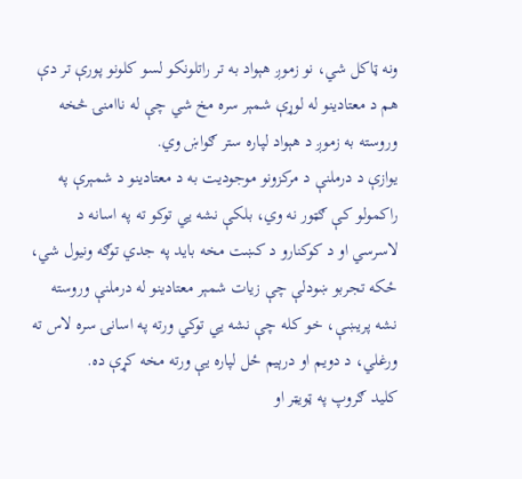ونه ټاكل شي، نو زموږ هېواد به تر راتلونكو لسو كلونو پورې تر دې هم د معتادينو له لوړې شمېر سره مخ شي چې له ناامنۍ څخه وروسته به زموږ د هېواد لپاره ستر ګواښ وي.
يوازې د درملنې د مركزونو موجوديت به د معتادينو د شمېرې په راكمولو كې ګټور نه وي، بلكې نشه يي توكو ته په اسانه د لاسرسي او د كوكنارو د كښت مخه بايد په جدي توګه ونيول شي، ځكه تجربو ښودلې چې زيات شمېر معتادينو له درملنې وروسته نشه پريښې، خو كله چې نشه يي توكي ورته په اسانۍ سره لاس ته ورغلي، د دويم او درېيم ځل لپاره يې ورته مخه كړې ده.
کلید ګروپ په ټویټر او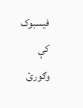فیسبوک کې وګورئ